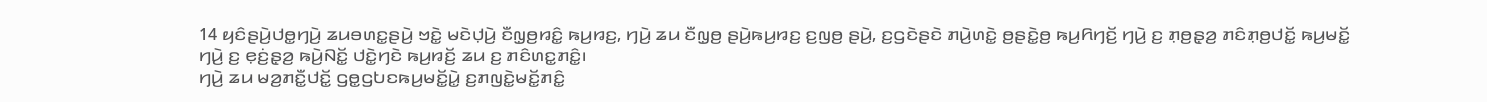14 ꤟꤢꤨꤔꤣꤧ꤬ꤓꤥ꤭ꤚꤣꤧ꤬ ꤘꤣꤋꤛꤢ꤭ꤔꤣꤧ꤬ ꤠꤢꤧ꤭ ꤗꤢꤧꤓ꤫ꤣꤧ꤬ ꤢꤪꤜ꤫ꤥ꤬ꤙꤢꤨ꤭ ꤒꤣ꤬ꤙꤢ꤬, ꤚꤣꤧ꤬ ꤘꤣ ꤢꤪꤜ꤫ꤥ꤬ ꤔꤣꤧ꤬ꤒꤣ꤬ꤙꤢ꤬ ꤢ꤬ꤜꤥ꤬ ꤔꤣꤧ꤬, ꤢ꤬ꤞꤢꤧꤔꤢꤧ ꤊꤣꤧ꤬ꤛꤢꤧ꤭ ꤥ꤬ꤔꤢꤧ꤭ꤥ꤬ ꤒꤣ꤬ꤖꤚꤢꤩ꤬ ꤚꤣꤧ꤬ ꤢ꤬ ꤊ꤫ꤥ꤬ꤔ꤫ꤤ꤬ ꤊꤢꤨꤊ꤫ꤥ꤬ꤓꤢꤩ꤭ ꤒꤣ꤬ꤗꤢꤩ꤭ ꤚꤣꤧ꤬ ꤢ꤬ ꤕ꤫ꤢꤦ꤬ꤔ꤫ꤤ꤬ ꤒꤣꤧ꤬ꤡꤢꤩ꤭ ꤓꤢꤧ꤭ꤚꤢꤧ ꤒꤣ꤬ꤙꤢꤩ꤬ ꤘꤣ ꤢ꤬ ꤊꤢꤨꤛꤢ꤭ꤊꤢꤨ꤭꤯
ꤚꤣꤧ꤬ ꤘꤣ ꤗꤤ꤬ꤊꤢꤪ꤭ꤓꤢꤩ꤭ ꤞꤥ꤭ꤞꤝꤢꤒꤣ꤬ꤗꤢꤩ꤭ꤣꤧ꤭ ꤢ꤬ꤊꤜꤢꤧ꤭ꤗꤢꤩ꤭ꤊꤢꤨ꤭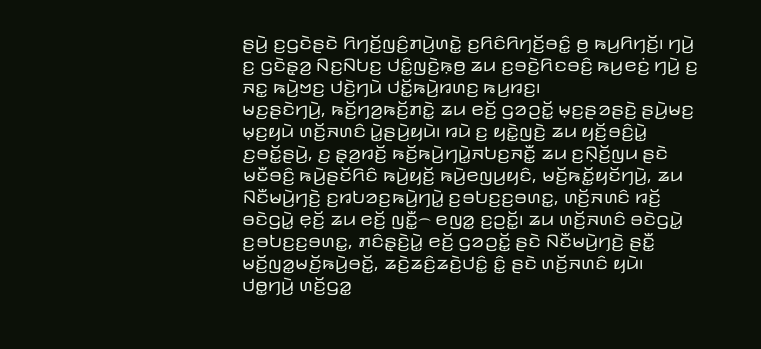ꤔꤣꤧ꤬ ꤢ꤬ꤞꤢꤧꤔꤢꤧ ꤖꤚꤢꤩ꤬ꤜꤢꤨ꤬ꤊꤣꤧ꤬ꤛꤢꤧ꤭ ꤢ꤬ꤖꤢꤨꤖꤚꤢꤩ꤬ꤋꤢꤨ꤭ ꤥ꤬ ꤒꤣ꤬ꤖꤚꤢꤩ꤬꤯ ꤚꤣꤧ꤬ ꤢ꤬ ꤞꤢꤧꤔ꤫ꤤ꤬ ꤡꤢ꤬ꤡꤝꤢ꤬ ꤓꤢꤨ꤭ꤜꤢꤧ꤬ꤒ꤫ꤥ꤬ ꤘꤣ ꤢ꤬ꤋꤢꤧ꤬ꤖꤢꤋꤢꤨ꤬ ꤒꤣ꤬ꤕꤢꤦ꤬ ꤚꤣꤧ꤬ ꤢ꤬ ꤏꤢ꤭ ꤒꤣꤧ꤬ꤠꤢ꤬ ꤓꤢꤧ꤬ꤚꤣꤧ ꤓꤢꤩ꤭ꤒꤣꤧ꤬ꤙꤛꤢ꤬ ꤒꤣ꤬ꤙꤢ꤬꤯
ꤗꤢ꤬ꤔꤢꤧꤚꤣꤧ꤬, ꤒꤢꤩ꤬ꤚꤤ꤬ꤒꤢꤩ꤬ꤊꤢꤧ꤭ ꤘꤣ ꤕꤢꤩ꤬ ꤞꤤꤑꤢꤩ꤭ ꤗ꤫ꤢ꤬ꤔꤤꤔꤢꤧ꤬ ꤔꤣꤧ꤬ꤗꤢ꤬ ꤗ꤫ꤢ꤬ꤟꤣꤧ ꤛꤢꤩ꤬ꤏꤛꤢꤨ ꤣꤧ꤭ꤔꤣꤧ꤬ꤟꤣꤧ꤯ ꤙꤣꤧ ꤢ꤬ ꤟꤢꤧ꤭ꤜꤢꤧ꤬ ꤘꤣ ꤟꤢꤩ꤬ꤋꤢꤨ꤬ꤣꤧ꤭ ꤢ꤬ꤋꤢꤩ꤭ꤔꤣꤧ꤬, ꤢ꤬ ꤔ꤫ꤤ꤬ꤙꤢꤩ꤬ ꤒꤢꤩ꤬ꤒꤣꤧ꤬ꤚꤣꤧ꤭ꤏꤝꤢ꤬ꤏꤢꤪ꤭ ꤘꤣ ꤢ꤬ꤡ꤫ꤢꤩ꤬ꤜꤣ ꤔꤢꤧ ꤗꤢꤪꤋꤢꤨ꤬ ꤒꤣꤧ꤬ꤔꤢꤩꤖꤢꤨ ꤒꤣꤧ꤬ꤟꤢꤩ꤬ ꤒꤣꤧ꤬ꤕꤜꤣ꤬ꤟꤢꤨ, ꤗꤢꤩ꤬ꤒꤢꤩ꤭ꤟꤢꤩꤚꤣꤧ꤬, ꤘꤣ ꤡꤢꤪꤗꤣꤧ꤬ꤚꤢꤧ꤬ ꤢ꤬ꤙꤝꤤꤢ꤬ꤒꤣꤧ꤬ꤚꤣꤧ꤭ ꤢ꤬ꤋꤝꤢ꤬ꤢ꤬ꤋꤛꤢ꤭, ꤛꤢꤩ꤬ꤏꤛꤢꤨ ꤙꤢꤩ꤬ ꤋꤢꤧꤞꤣꤧ꤭ ꤕ꤫ꤢꤩ꤬ ꤘꤣ ꤕꤢꤩ꤬ ꤜꤢꤪ꤭꤮ ꤕꤜꤤ꤭ ꤢ꤬ꤑꤢꤩ꤭꤯ ꤘꤣ ꤛꤢꤩ꤬ꤏꤛꤢꤨ ꤋꤢꤧꤞꤣꤧ꤭ ꤢ꤬ꤋꤝꤢ꤬ꤢ꤬ꤋꤛꤢ꤭, ꤊꤢꤨꤔ꤫ꤢꤧ꤬ꤣꤧ꤭ ꤕꤢꤩ꤬ ꤞꤤꤑꤢꤩ꤭ ꤔꤢꤧ ꤡꤢꤪꤗꤣꤧ꤬ꤚꤢꤧ꤬ ꤔꤢꤪ꤭ ꤗꤢꤩ꤬ꤜꤤ꤭ꤗꤢꤩ꤬ꤒꤣꤧ꤬ꤋꤢꤩ꤭, ꤘꤢꤧ꤬ꤘꤢꤨ꤬ꤘꤢꤧ꤬ꤓꤢꤨ꤭ ꤢꤨ꤭ ꤔꤢꤧ ꤛꤢꤩ꤬ꤏꤛꤢꤨ ꤟꤣꤧ꤯
ꤓꤥ꤭ꤚꤣꤧ꤬ ꤛꤢꤩ꤬ꤞꤤ꤭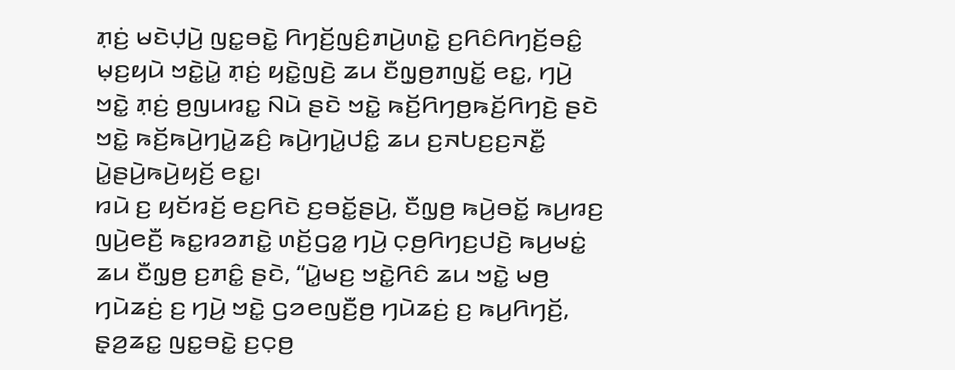ꤊ꤫ꤢꤦ꤬ ꤗꤢꤧꤓ꤫ꤣꤧ꤬ ꤜꤢ꤭ꤋꤢꤧ꤭ ꤖꤚꤢꤩ꤬ꤜꤢꤨ꤬ꤊꤣꤧ꤬ꤛꤢꤧ꤭ ꤢ꤬ꤖꤢꤨꤖꤚꤢꤩ꤬ꤋꤢꤨ꤭ ꤗ꤫ꤢ꤬ꤟꤣꤧ ꤠꤢꤧ꤭ꤣꤧ꤭ ꤊ꤫ꤢꤦ꤬ ꤟꤢꤧ꤭ꤜꤢꤧ꤬ ꤘꤣ ꤢꤪꤜ꤫ꤥ꤬ꤊꤜꤢꤩ꤭ ꤕꤢ꤭, ꤚꤣꤧ꤬ ꤠꤢꤧ꤭ ꤊ꤫ꤢꤦ꤬ ꤥ꤬ꤜꤣꤙꤢ꤭ ꤡꤣꤧ ꤔꤢꤧ ꤠꤢꤧ꤭ ꤒꤢꤩ꤬ꤖꤚꤥ꤬ꤒꤢꤩ꤬ꤖꤚꤢꤧ꤬ ꤔꤢꤧ ꤠꤢꤧ꤭ ꤒꤢꤩ꤬ꤒꤣꤧ꤬ꤚꤣꤧ꤭ꤘꤢꤨ꤬ ꤒꤣꤧ꤬ꤚꤣꤧ꤭ꤓꤢꤨ꤭ ꤘꤣ ꤢ꤬ꤏꤝꤢ꤬ꤢ꤬ꤏꤢꤪ꤭ ꤣꤧ꤭ꤔꤣꤧ꤬ꤒꤣꤧ꤬ꤟꤢꤩ꤬ ꤕꤢ꤭꤯
ꤙꤣꤧ ꤢ꤬ ꤟꤢꤩꤙꤢꤩ꤬ ꤕꤢ꤬ꤖꤢꤧ ꤢ꤬ꤋꤢꤩ꤭ꤔꤣꤧ꤬, ꤢꤪꤜ꤫ꤥ꤬ ꤒꤣꤧ꤬ꤋꤢꤩ꤭ ꤒꤣ꤬ꤙꤢ꤬ ꤜꤣꤧ꤬ꤕꤢꤪ꤬ ꤒꤢ꤭ꤙꤤꤊꤢꤧ꤭ ꤛꤢꤩ꤬ꤞꤤ꤭ ꤚꤣꤧ꤬ ꤍ꤫ꤥ꤬ꤖꤚꤢ꤬ꤓꤢꤧ꤬ ꤒꤣ꤬ꤗꤢꤦ꤭ ꤘꤣ ꤢꤪꤜ꤫ꤥ꤬ ꤢ꤬ꤊꤢꤨ꤭ ꤔꤢꤧ, “ꤣꤧ꤭ꤗꤢ꤬ ꤠꤢꤧ꤭ꤖꤢꤨ ꤘꤣ ꤠꤢꤧ꤭ ꤗꤥ꤬ ꤚꤣꤧꤘꤢꤦ꤬ ꤢ꤬ ꤚꤣꤧ꤬ ꤠꤢꤧ꤭ ꤞꤤꤕꤜꤢꤪ꤬ꤥ꤬ ꤚꤣꤧꤘꤢꤦ꤬ ꤢ꤬ ꤒꤣ꤬ꤖꤚꤢꤩ꤬, ꤔ꤫ꤤ꤬ꤘꤢ꤭ ꤜꤢ꤭ꤋꤢꤧ꤭ ꤢ꤬ꤍ꤫ꤥ꤬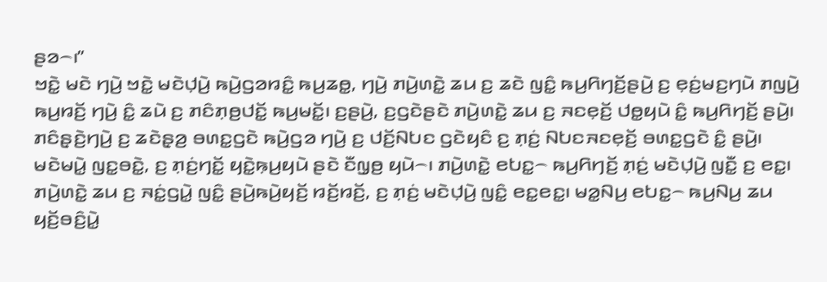ꤔꤤ꤮꤯”
ꤠꤢꤧ꤭ ꤗꤢꤧ ꤚꤣꤧ꤬ ꤠꤢꤧ꤭ ꤗꤢꤧꤓ꤫ꤣꤧ꤬ ꤒꤣꤧ꤬ꤞꤤꤙꤢꤨ꤭ ꤒꤣ꤬ꤘꤥ꤭, ꤚꤣꤧ꤬ ꤊꤣꤧ꤬ꤛꤢꤧ꤭ ꤘꤣ ꤢ꤬ ꤘꤢꤧ ꤜꤢꤨ꤭ ꤒꤣ꤬ꤖꤚꤢꤩ꤬ꤔꤣꤧ꤬ ꤢ꤬ ꤕ꤫ꤢꤦ꤬ꤗꤢ꤬ꤚꤣꤧ ꤊꤜꤣꤧ꤬ ꤒꤣ꤬ꤙꤢꤩ꤬ ꤚꤣꤧ꤬ ꤢꤨ꤭ ꤘꤣꤧ ꤢ꤬ ꤊꤢꤨꤊ꤫ꤥ꤬ꤓꤢꤩ꤭ ꤒꤣ꤬ꤗꤢꤩ꤭꤯ ꤢ꤬ꤔꤣꤧ꤬, ꤢ꤬ꤞꤢꤧꤔꤢꤧ ꤊꤣꤧ꤬ꤛꤢꤧ꤭ ꤘꤣ ꤢ꤬ ꤏꤢꤕ꤫ꤢꤩ꤬ ꤓꤥ꤭ꤟꤣꤧ ꤢꤨ꤭ ꤒꤣ꤬ꤖꤚꤢꤩ꤬ ꤔꤣꤧ꤬꤯ ꤊꤢꤨꤔ꤫ꤢꤧ꤬ꤚꤣꤧ꤬ ꤢ꤬ ꤘꤢꤧꤔ꤫ꤤ꤬ ꤋꤛꤢ꤭ꤞꤢꤧ ꤒꤣꤧ꤬ꤞꤤ ꤚꤣꤧ꤬ ꤢ꤬ ꤓꤢꤩ꤬ꤡꤝꤢ ꤞꤢꤧꤟꤢꤨ ꤢ꤬ ꤊ꤫ꤢꤦ꤬ ꤡꤝꤢꤏꤢꤕ꤫ꤢꤩ꤬ ꤋꤛꤢ꤭ꤞꤢꤧ ꤢꤨ꤭ ꤔꤣꤧ꤬꤯
ꤗꤢꤧꤗꤣꤧ꤭ ꤜꤢ꤭ꤋꤢꤧ꤭, ꤢ꤬ ꤊ꤫ꤢꤦ꤬ꤚꤢꤩ꤭ ꤟꤢꤧ꤭ꤒ꤫ꤣ꤬ꤟꤣꤧ ꤔꤢꤧ ꤢꤪꤜ꤫ꤥ꤬ ꤟꤣꤧ꤮꤯ ꤊꤣꤧ꤬ꤛꤢꤧ꤭ ꤕꤝꤢ꤭꤮ ꤒꤣ꤬ꤖꤚꤢꤩ꤬ ꤊ꤫ꤢꤦ꤬ ꤗꤢꤧꤓ꤫ꤣꤧ꤬ ꤜꤢꤪ꤭ ꤢ꤬ ꤕꤢ꤭꤯ ꤊꤣꤧ꤬ꤛꤢꤧ꤭ ꤘꤣ ꤢ꤬ ꤏꤢꤦ꤭ꤞꤣꤧ꤭ ꤜꤢꤨ꤭ ꤔꤣꤧ꤬ꤒꤣꤧ꤬ꤟꤢꤩ꤬ ꤙꤢꤩ꤬ꤙꤢꤩ꤬, ꤢ꤬ ꤊ꤫ꤢꤦ꤬ ꤗꤢꤧꤓ꤫ꤣꤧ꤬ ꤜꤢꤨ꤭ ꤕꤢ꤭ꤕꤢ꤭꤯ ꤗꤤ꤭ꤡꤣ꤬ ꤕꤝꤢ꤭꤮ ꤒꤣ꤬ꤡꤣ꤬ ꤘꤣ ꤟꤢꤩ꤬ꤋꤢꤨ꤬ꤣꤧ꤭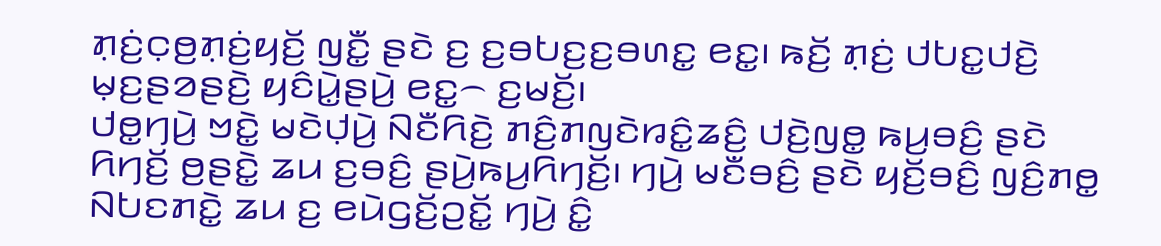ꤊ꤫ꤢꤦ꤬ꤍ꤫ꤥ꤬ꤊ꤫ꤢꤦ꤬ꤟꤢꤩ꤬ ꤜꤢꤪ꤭ ꤔꤢꤧ ꤢ꤬ ꤢ꤬ꤋꤝꤢ꤬ꤢ꤬ꤋꤛꤢ꤭ ꤕꤢ꤭꤯ ꤒꤢꤩ꤬ ꤊ꤫ꤢꤦ꤬ ꤓꤝꤢ꤭ꤓꤢꤧ꤬ ꤗ꤫ꤢ꤬ꤔꤤꤔꤢꤧ꤬ ꤟꤢꤨꤣꤧ꤭ꤔꤣꤧ꤬ ꤕꤢ꤭꤮ ꤢ꤬ꤗꤢꤩ꤬꤯
ꤓꤥ꤭ꤚꤣꤧ꤬ ꤠꤢꤧ꤭ ꤗꤢꤧꤓ꤫ꤣꤧ꤬ ꤡꤢꤪꤖꤢꤧ꤬ ꤊꤢꤨ꤬ꤊꤜꤢꤧꤙꤢꤨ꤭ꤘꤢꤨ꤬ ꤓꤢꤧ꤬ꤜꤥ꤭ ꤒꤣ꤬ꤋꤢꤨ꤬ ꤔꤢꤧ ꤖꤚꤢꤩ꤬ ꤥ꤬ꤔꤢꤧ꤭ ꤘꤣ ꤢ꤬ꤋꤢꤨ꤬ ꤔꤣꤧ꤬ꤒꤣ꤬ꤖꤚꤢꤩ꤬꤯ ꤚꤣꤧ꤬ ꤗꤢꤪꤋꤢꤨ꤬ ꤔꤢꤧ ꤟꤢꤩ꤬ꤋꤢꤨ꤬ ꤜꤢꤨ꤬ꤊꤥ꤭ ꤡꤝꤢꤊꤢꤧ꤭ ꤘꤣ ꤢ꤬ ꤕꤣꤧꤞꤢꤩ꤬ꤑꤢꤩ꤭ ꤚꤣꤧ꤬ ꤢꤨ꤭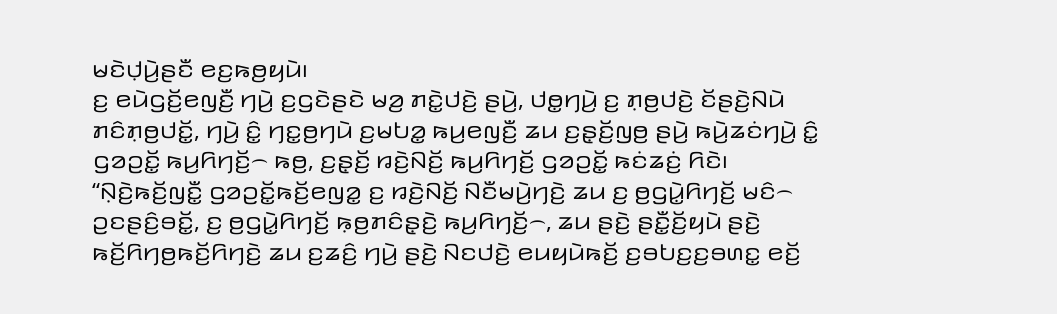ꤗꤢꤧꤓ꤫ꤣꤧ꤬ꤔꤢꤪ ꤕꤢ꤬ꤒꤥ꤬ꤟꤣꤧ꤯
ꤢ꤬ ꤕꤣꤧꤞꤢꤩ꤬ꤕꤜꤢꤪ꤬ ꤚꤣꤧ꤬ ꤢ꤬ꤞꤢꤧꤔꤢꤧ ꤗꤤ꤬ ꤊꤢꤧ꤭ꤓꤢꤧ꤬ ꤔꤣꤧ꤬, ꤓꤥ꤭ꤚꤣꤧ꤬ ꤢ꤬ ꤊ꤫ꤥ꤬ꤓꤢꤧ꤬ ꤢꤩꤔꤢꤧ꤬ꤡꤣꤧ ꤊꤢꤨꤊ꤫ꤥ꤬ꤓꤢꤩ꤭, ꤚꤣꤧ꤬ ꤢꤨ꤭ ꤚꤢ꤭ꤥ꤬ꤚꤣꤧ ꤢ꤬ꤗꤝꤤ꤭ ꤒꤣ꤬ꤕꤜꤢꤪ꤬ ꤘꤣ ꤢ꤬ꤔ꤫ꤢꤩ꤬ꤜꤥ꤬ ꤔꤣꤧ꤬ ꤒꤣꤧ꤬ꤘꤢꤦꤚꤣꤧ꤬ ꤢꤨ꤭ ꤞꤤꤑꤢꤩ꤭ ꤒꤣ꤬ꤖꤚꤢꤩ꤬꤮ ꤒꤥ꤬, ꤢ꤬ꤔ꤫ꤢꤩ꤬ ꤙꤢꤧ꤬ꤡꤢꤩ꤬ ꤒꤣ꤬ꤖꤚꤢꤩ꤬ ꤞꤤꤑꤢꤩ꤭ ꤒꤢꤦꤘꤢꤦ꤬ ꤖꤢꤧ꤯
“ꤡ꤫ꤢꤧ꤬ꤒꤢꤩ꤬ꤜꤢꤪ꤭ ꤞꤤꤑꤢꤩ꤭ꤒꤢꤩ꤬ꤕꤜꤤ꤭ ꤢ꤬ ꤙꤢꤧ꤬ꤡꤢꤩ꤬ ꤡꤢꤪꤗꤣꤧ꤬ꤚꤢꤧ꤬ ꤘꤣ ꤢ꤬ ꤥ꤬ꤞꤣꤧ꤭ꤖꤚꤢꤩ꤬ ꤗꤢꤨ꤮ ꤑꤢꤔꤢꤨ꤬ꤋꤢꤩ꤭, ꤢ꤬ ꤥ꤬ꤞꤣꤧ꤭ꤖꤚꤢꤩ꤬ ꤒ꤫ꤥ꤬ꤊꤢꤨꤔ꤫ꤢꤧ꤬ ꤒꤣ꤬ꤖꤚꤢꤩ꤬꤮, ꤘꤣ ꤔꤢꤧ꤬ ꤔꤢꤪ꤭ꤢꤩ꤬ꤟꤣꤧ ꤔꤢꤧ꤬ ꤒꤢꤩ꤬ꤖꤚꤥ꤬ꤒꤢꤩ꤬ꤖꤚꤢꤧ꤬ ꤘꤣ ꤢ꤬ꤘꤢꤨ꤬ ꤚꤣꤧ꤬ ꤔꤢꤧ꤬ ꤡꤢꤓꤢꤧ꤬ ꤕꤣꤟꤣꤧꤒꤢꤩ꤬ ꤢ꤬ꤋꤝꤢ꤬ꤢ꤬ꤋꤛꤢ꤭ ꤕꤢꤩ꤬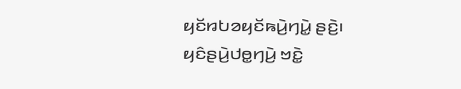ꤟꤢꤩꤙꤝꤤꤟꤢꤩꤒꤣꤧ꤬ꤚꤣꤧ꤭ ꤔꤢꤧ꤬꤯
ꤟꤢꤨꤔꤣꤧ꤬ꤓꤥ꤭ꤚꤣꤧ꤬ ꤠꤢꤧ꤭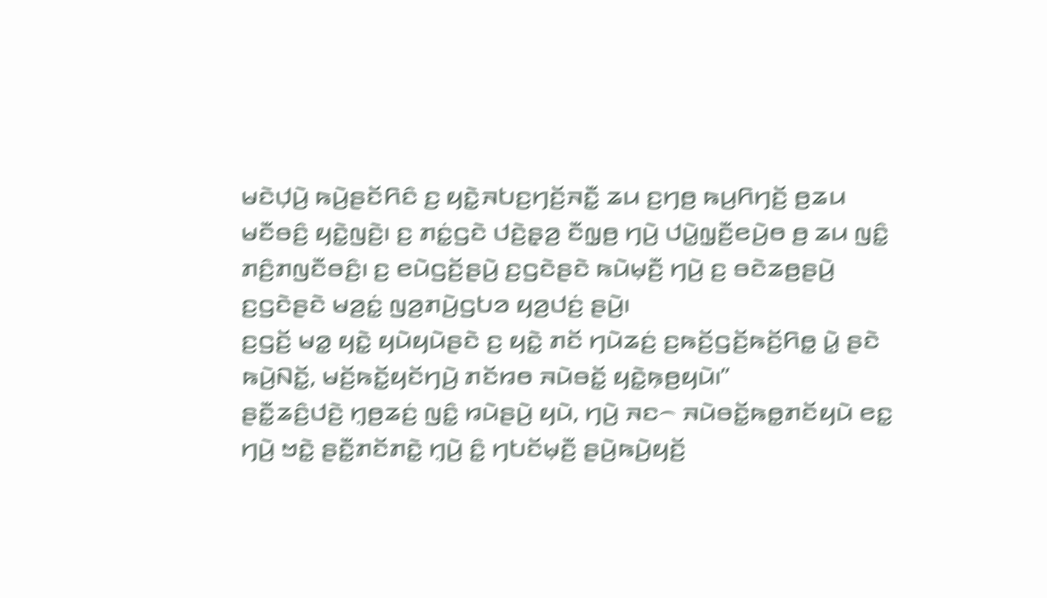ꤗꤢꤧꤓ꤫ꤣꤧ꤬ ꤒꤣꤧ꤬ꤔꤢꤩꤖꤢꤨ ꤢ꤬ ꤟꤢꤧ꤭ꤏꤝꤢ꤬ꤚꤢꤩ꤬ꤏꤢꤪ꤭ ꤘꤣ ꤢ꤬ꤚꤥ꤬ ꤒꤣ꤬ꤖꤚꤢꤩ꤬ ꤥ꤬ꤘꤣ ꤗꤢꤪꤋꤢꤨ꤬ ꤟꤢꤧ꤭ꤜꤢꤧ꤬꤯ ꤢ꤬ ꤊꤢꤦ꤭ꤞꤢꤧ ꤓꤢꤧ꤬ꤔ꤫ꤤ꤬ ꤢꤪꤜ꤫ꤥ꤬ ꤚꤣꤧ꤬ ꤓꤣꤧ꤭ꤜ꤫ꤢꤪ꤬ꤕꤣꤧ꤬ꤥ ꤥ꤬ ꤘꤣ ꤜꤢꤨ꤭ ꤊꤢꤨ꤬ꤊꤜꤢꤪꤋꤢꤨ꤬꤯ ꤢ꤬ ꤕꤣꤧꤞꤢꤩ꤬ꤔꤣꤧ꤬ ꤢ꤬ꤞꤢꤧꤔꤢꤧ ꤒꤣꤧꤗ꤫ꤢꤪ꤬ ꤚꤣꤧ꤬ ꤢ꤬ ꤋꤢꤧꤘꤥ꤬ꤔꤣꤧ꤬ ꤢ꤬ꤞꤢꤧꤔꤢꤧ ꤗꤤ꤬ꤢꤦ꤭ ꤜꤤ꤬ꤊꤣꤧ꤬ꤞꤝꤤ ꤟꤤ꤬ꤓꤢꤦ꤬ ꤔꤣꤧ꤬꤯
ꤢ꤬ꤞꤢꤩ꤬ ꤗꤤ꤭ ꤟꤢꤧ꤭ ꤟꤣꤧꤟꤣꤧꤔꤢꤧ ꤢ꤬ ꤟꤢꤧ꤭ ꤊꤢꤩ ꤚꤣꤧꤘꤢꤦ꤬ ꤢ꤬ꤒꤢꤩ꤬ꤞꤢꤩ꤬ꤒꤢꤩ꤬ꤖꤥ꤭ ꤣꤧ꤭ ꤔꤢꤧ ꤒꤣꤧ꤬ꤡꤢꤩ꤭, ꤗꤢꤩ꤬ꤒꤢꤩ꤭ꤟꤢꤩꤚꤣꤧ꤬ ꤊꤢꤩꤙꤥ ꤏꤣꤧꤋꤢꤩ꤭ ꤟꤢꤧ꤭ꤒ꤫ꤥ꤬ꤟꤣꤧ꤯”
ꤔꤢꤪ꤭ꤘꤢꤨ꤬ꤓꤢꤧ꤬ ꤚ꤫ꤥ꤬ꤘꤢꤦ꤬ ꤜꤢꤨ꤭ ꤙꤣꤧꤔꤣꤧ꤬ ꤟꤣꤧ, ꤚꤣꤧ꤬ ꤏꤢ꤮ ꤏꤣꤧꤋꤢꤩ꤭ꤒꤥ꤭ꤊꤢꤩꤟꤣꤧ ꤕꤢ꤭ ꤚꤣꤧ꤬ ꤠꤢꤧ꤭ ꤔꤢꤪ꤭ꤊꤢꤩꤊꤢꤧ꤭ ꤚ꤫ꤣꤧ꤬ ꤢꤨ꤭ ꤚꤝꤢꤩꤗ꤫ꤢꤪ꤬ ꤔꤣꤧ꤬ꤒꤣꤧ꤬ꤟꤢꤩ꤬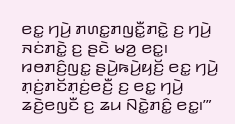ꤕꤢ꤭ ꤚꤣꤧ꤬ ꤊꤛꤢ꤭ꤊꤜꤢꤪ꤭ꤊꤢꤧ꤭ ꤢ꤬ ꤚꤣꤧ꤬ ꤏꤢꤦꤊꤢꤧ꤭ ꤢ꤬ ꤔꤢꤧ ꤗꤤ꤬ ꤕꤢ꤭꤯ ꤙꤥꤊꤢꤨ꤬ꤜꤢ꤭ ꤔꤣꤧ꤬ꤒꤣꤧ꤬ꤟꤢꤩ꤬ ꤕꤢ꤭ ꤚꤣꤧ꤬ ꤊ꤫ꤢꤦ꤬ꤊꤢꤩꤊ꤫ꤢꤦ꤬ꤕꤢꤪ꤬ ꤢ꤬ ꤕꤢ꤭ ꤚꤣꤧ꤬ ꤘꤢꤧ꤬ꤕꤜꤢꤪ ꤢ꤬ ꤘꤣ ꤡꤢꤧ꤭ꤊꤢꤨ꤭ ꤕꤢ꤭꤯’”